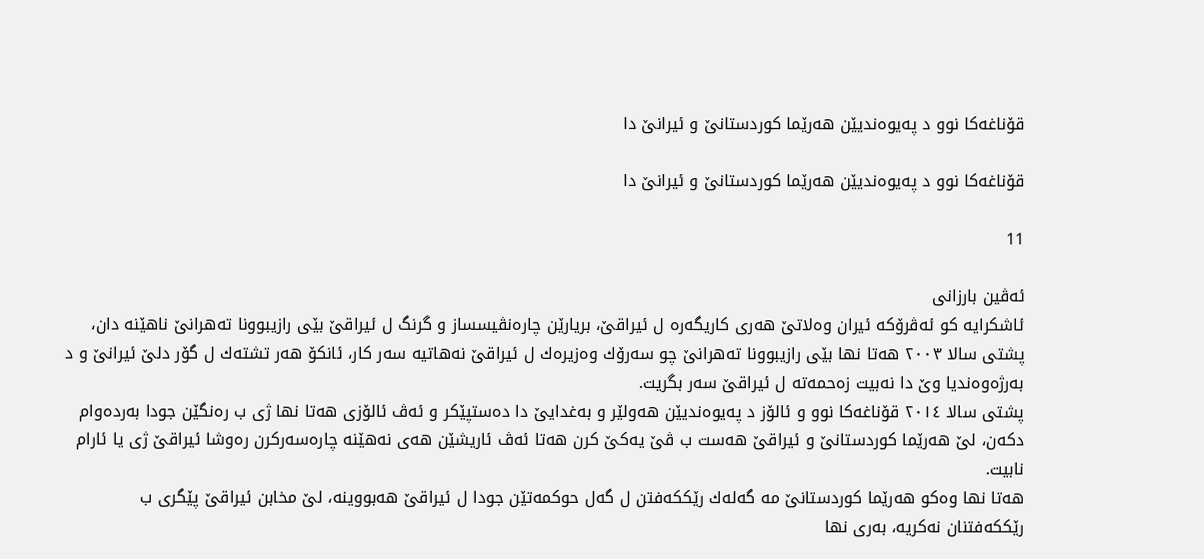قۆناغه‌كا نوو د په‌یوه‌ندیێن هه‌رێما كوردستانێ و ئیرانێ دا

قۆناغه‌كا نوو د په‌یوه‌ندیێن هه‌رێما كوردستانێ و ئیرانێ دا

11

ئه‌ڤین بارزانی
ئاشكرایه‌ كو ئه‌ڤرۆكه‌ ئیران وه‌لاتێ هه‌ری كاریگه‌ره‌ ل ئیراقێ، بریارێن چاره‌نڤیسساز و گرنگ ل ئیراقێ بێی رازیبوونا ته‌هرانێ ناهێنه‌ دان، پشتی سالا ٢٠٠٣ هه‌تا نها بێی رازیبوونا ته‌هرانێ چو سه‌رۆك وه‌زیره‌ك ل ئیراقێ نه‌هاتیه‌ سه‌ر كار، ئانكۆ هه‌ر تشته‌ك ل گۆر دلێ ئیرانێ و د به‌رژه‌وه‌ندیا وێ دا نه‌بیت زه‌حمه‌ته‌ ل ئیراقێ سه‌ر بگریت.
پشتی سالا ٢٠١٤ قۆناغه‌كا نوو و ئالۆز د په‌یوه‌ندیێن هه‌ولێر و به‌غدایێ دا ده‌ستپێكر و ئه‌ڤ ئالۆزی هه‌تا نها ژی ب ره‌نگێن جودا به‌رده‌وام دكه‌ن، لێ هه‌رێما كوردستانێ و ئیراقێ هه‌ست ب ڤێ یه‌كێ كرن هه‌تا ئه‌ڤ ئاریشێن هه‌ی نه‌هێنه‌ چاره‌سه‌ركرن ره‌وشا ئیراقێ ژی یا ئارام نابیت.
هه‌تا نها وه‌كو هه‌رێما كوردستانێ مه‌ گه‌له‌ك رێككه‌فتن ل گه‌ل حوكمه‌تێن جودا ل ئیراقێ هه‌بووینه‌، لێ مخابن ئیراقێ پێگری ب رێككه‌فتنان نه‌كریه‌، به‌ری نها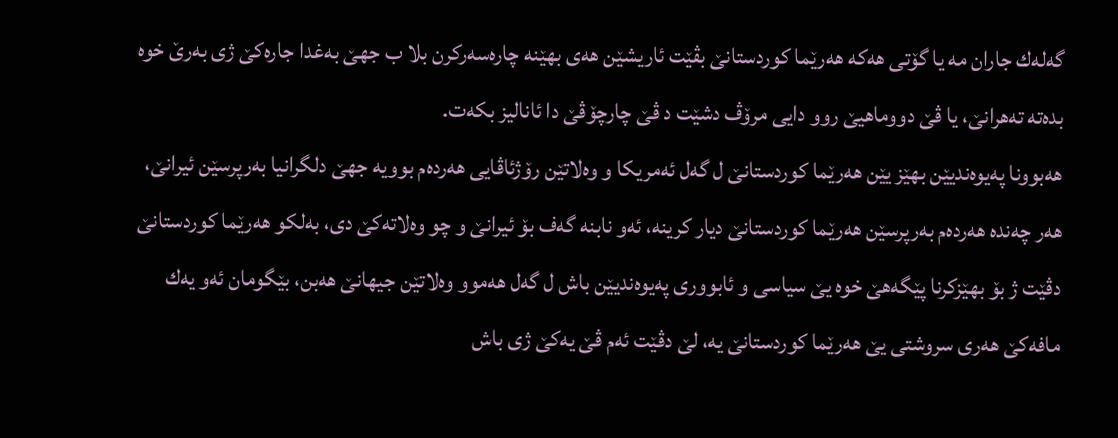گه‌له‌ك جاران مه‌ یا گۆتی هه‌كه‌ هه‌رێما كوردستانێ بڤێت ئاریشێن هه‌ی بهێنه‌ چاره‌سه‌ركرن بلا ب جهێ به‌غدا جاره‌كێ ژی به‌رێ خوه‌ بده‌ته‌ ته‌هرانێ، یا ڤێ دووماهیێ روو دایی مرۆڤ دشێت د ڤێ چارچۆڤێ دا ئانالیز بكه‌ت.
هه‌بوونا په‌یوه‌ندیێن بهێز یێن هه‌رێما كوردستانێ ل گه‌ل ئه‌مریكا و وه‌لاتێن رۆژئاڤایی هه‌رده‌م بوویه‌ جهێ دلگرانیا به‌رپرسێن ئیرانێ، هه‌ر چه‌نده‌ هه‌رده‌م به‌رپرسێن هه‌رێما كوردستانێ دیار كرینه‌، ئه‌و نابنه‌ گه‌ف بۆ ئیرانێ و چو وه‌لاته‌كێ دی، به‌لكو هه‌رێما كوردستانێ دڤێت ژ بۆ بهێزكرنا پێگه‌هێ خوه‌ یێ سیاسی و ئابووری په‌یوه‌ندیێن باش ل گه‌ل هه‌موو وه‌لاتێن جیهانێ هه‌بن، بێگومان ئه‌و یه‌ك مافه‌كێ هه‌ری سروشتی یێ هه‌رێما كوردستانێ یه‌، لێ دڤێت ئه‌م ڤێ یه‌كێ ژی باش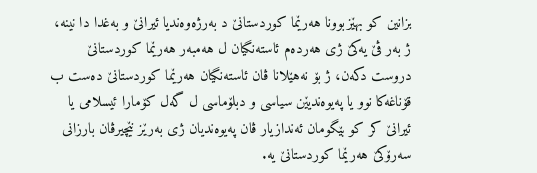بزانین كو بهێزبوونا هه‌رێما كوردستانێ د به‌رژه‌وه‌ندیا ئیرانێ و به‌غدا دا نینه‌، ژ به‌ر ڤێ یه‌كێ ژی هه‌رده‌م ئاسته‌نگیان ل هه‌مبه‌ر هه‌رێما كوردستانێ دروست دكه‌ن، ژ بۆ نه‌هێلانا ڤان ئاسته‌نگیان هه‌رێما كوردستانێ ده‌ست ب قۆناغه‌كا نوو یا په‌یوه‌ندیێن سیاسی و دبلۆماسی ل گه‌ل كۆمارا ئیسلامی یا ئیرانێ كر كو بێگومان ئه‌ندازیار ڤان په‌یوه‌ندیان ژی به‌رێز نێچیرڤان بارزانی سه‌رۆكێ هه‌رێما كوردستانێ یه‌.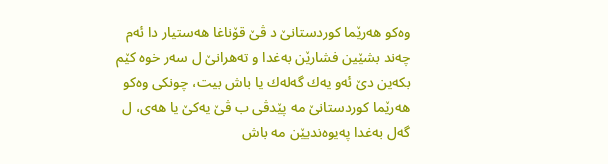وه‌كو هه‌رێما كوردستانێ د ڤێ قۆناغا هه‌ستیار دا ئه‌م چه‌ند بشێین فشارێن به‌غدا و ته‌هرانێ ل سه‌ر خوه‌ كێم بكه‌ین دێ ئه‌و یه‌ك گه‌له‌ك یا باش بیت، چونكی وه‌كو هه‌رێما كوردستانێ مه‌ پێدڤی ب ڤێ یه‌كێ یا هه‌ی، ل گه‌ل به‌غدا په‌یوه‌ندیێن مه‌ باش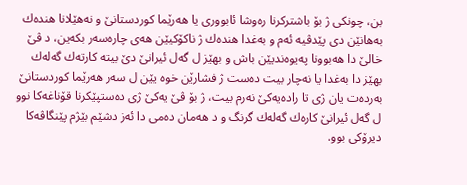بن، چونكی ژ بۆ باشتركرنا ره‌وشا ئابووری یا هه‌رێما كوردستانێ و نه‌هێلانا هنده‌ك به‌هانێن دی پێدڤیه‌ ئه‌م و به‌غدا هنده‌ك ژ ناكۆكیێن هه‌ی چاره‌سه‌ر بكه‌ین، د ڤێ خالێ دا هه‌بوونا په‌یوه‌ندیێن باش و بهێز ل گه‌ل ئیرانێ دێ بیته‌ كارته‌ك گه‌له‌ك بهێز دا به‌غدا یا نه‌چار بیت ده‌ست ژ فشارێن خوه‌ یێن ل سه‌ر هه‌رێما كوردستانێ به‌رده‌ت یان ژی تا راده‌یه‌كێ نه‌رم بیت، ژ بۆ ڤێ یه‌كێ ژی ده‌ستپێكرنا قۆناغه‌كا نوو ل گه‌ل ئیرانێ كاره‌ك گه‌له‌ك گرنگ و د هه‌مان ده‌می دا ئه‌ز دشێم بێژم پێنگاڤه‌كا دیرۆكی بوو.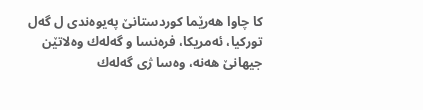كا چاوا هه‌رێما كوردستانێ په‌یوه‌ندی ل گه‌ل توركیا، ئه‌مریكا، فره‌نسا و گه‌له‌ك وه‌لاتێن جیهانێ هه‌نه‌، وه‌سا ژی گه‌له‌ك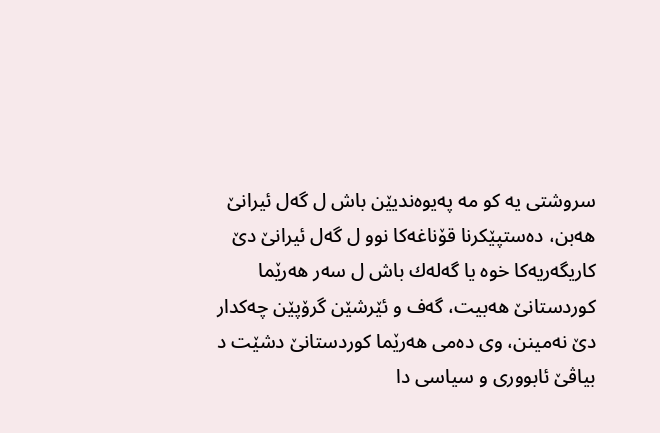سروشتی یه‌ كو مه‌ په‌یوه‌ندیێن باش ل گه‌ل ئیرانێ هه‌بن، ده‌ستپێكرنا قۆناغه‌كا نوو ل گه‌ل ئیرانێ دێ كاریگه‌ریه‌كا خوه‌ یا گه‌له‌ك باش ل سه‌ر هه‌رێما كوردستانێ هه‌بیت، گه‌ف و ئێرشێن گرۆپێن چه‌كدار دێ نه‌مینن، وی ده‌می هه‌رێما كوردستانێ دشێت د بیاڤێ ئابووری و سیاسی دا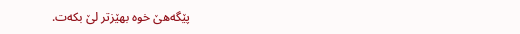پێگه‌هێ خوه‌ بهێزتر لێ بكه‌ت.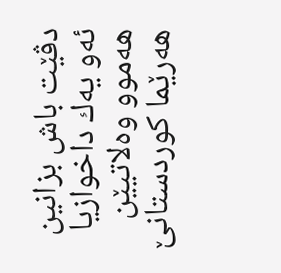دڤێت باش بزانین ئه‌و یه‌ك داخوازیا هه‌موو وه‌لاتیێن هه‌رێما كوردستانێ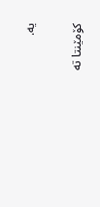یه‌.

کۆمێنتا تە